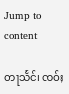Jump to content

တႃသႅင်၊ ၸဝ်ႈ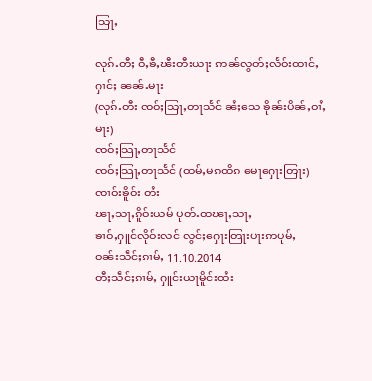သြႃႇ

လုၵ်ႉတီႈ ဝီႇၶီႇၽီးတီးယႃး ဢၼ်လွတ်ႈလႅဝ်းထၢင်ႇႁၢင်ႈ ၼၼ်ႉမႃး
(လုၵ်ႉတီး ၸဝ်ႈသြႃႇတႃသႅင် ၼႆႈသေ ၶိုၼ်းပိၼ်ႇဝၢႆႇမႃး)
ၸဝ်ႈသြႃႇတႃသႅင်
ၸဝ်ႈသြႃႇတႃသႅင် (ထမ်ႇမၵထိၵ မေႃႁေႃးတြႃး)
ၸၢဝ်းၶိူဝ်း တႆး
ၽႃႇသႃႇၵိူဝ်းယမ် ပုတ်ႉထၽႃႇသႃႇ
ၶၢဝ်ႇႁူင်လိုဝ်းလင် လွင်ႈႁေႃးတြႃးပႃးဢပုမ်ႇ
ဝၼ်းသဵင်ႈၵၢမ်ႇ 11.10.2014
တီႈသဵင်ႈၵၢမ်ႇ ႁူင်းယႃမိူင်းထႆး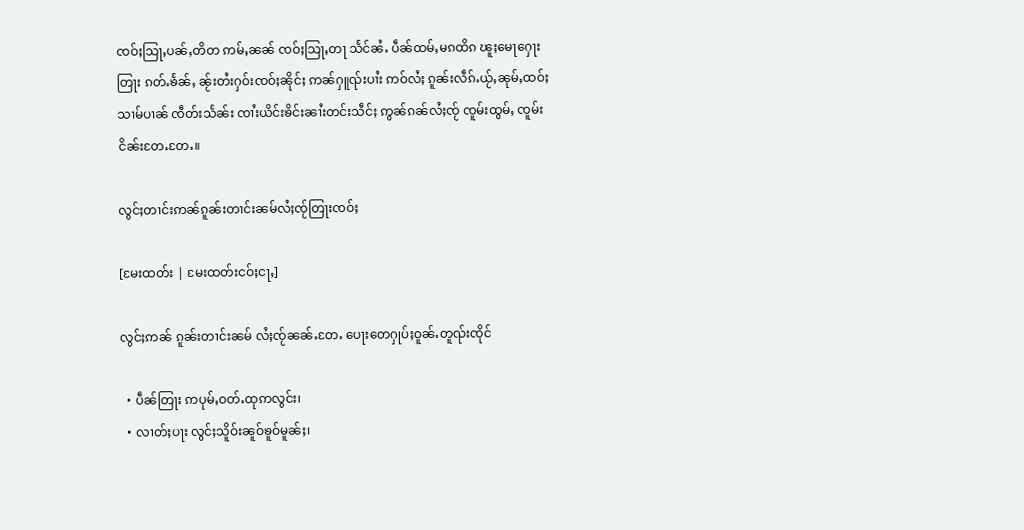ၸဝ်ႈသြႃႇပၼ်ႇတိတ ဢမ်ႇၼၼ် ၸဝ်ႈသြႃႇတႃ သႅင်ၼႆႉ ပဵၼ်ထမ်ႇမၵထိၵ ၽူႈမေႃႁေႃးတြႃး ၵတ်ႉၶႅၼ်ႇ ၼႂ်းတႆးႁဝ်းၸဝ်ႈၼိုင်ႈ ဢၼ်ႁူၺ်းပၢႆး ဢဝ်လႆႈ ၵူၼ်းလဵၵ်ႉယႂ်ႇၼုမ်ႇထဝ်ႈ သၢမ်ပၢၼ် ၸဵတ်းသႅၼ်း ၸၢႆးယိင်းၶိင်းၼၢႆးတင်းသဵင်ႈ ဢွၼ်ၵၼ်လႆႈၸႂ် ၸူမ်းထွမ်ႇ ၸူမ်းငိၼ်းတႄႉတႄႉ။

လွင်ႈတၢင်းဢၼ်ၵူၼ်းတၢင်းၼမ်လႆႈၸႂ်တြႃးၸဝ်ႈ

[မႄးထတ်း | မႄးထတ်းငဝ်ႈငႃႇ]

လွင်ႈဢၼ် ၵူၼ်းတၢင်းၼမ် လႆႈၸႂ်ၼၼ်ႉတႄႉ ပေႃးတေႁုပ်ႈဝူၼ်ႉတူၺ်းၸိုင်

  • ပဵၼ်တြႃး ဢပုမ်ႇဝတ်ႉထုဢလွင်း၊
  • လၢတ်ႈပႃး လွင်ႈသိူဝ်းၼူဝ်ၶူဝ်မူၼ်ႈ၊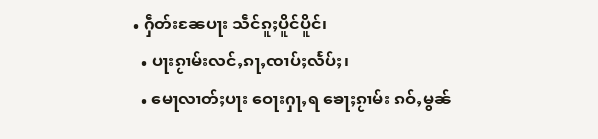• ႁဵတ်းၼႄပႃး သဵင်ၵူႈပိူင်ပိူင်၊
  • ပႃးၵႂၢမ်းလင်ႇၵႃႇၸၢပ်ႈလႅပ်ႈ၊
  • မေႃလၢတ်ႈပႃး ဝေႃးႁႃႇရ ၶေႃႈၵႂၢမ်း ၵဝ်ႇမွၼ်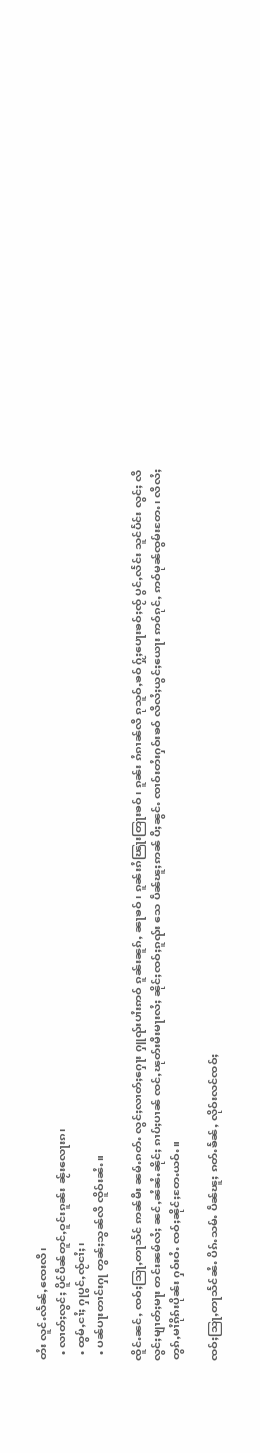တႆး လူင်ႉလႅၼ်ႇၸေးလီ၊
  • လၢတ်ႈလွင်ႈ ပိူင်ပဵၼ်တူင်ႇဝူင်းၵူၼ်း ၼႂ်းလေႃးၵ၊
  • ထွမ်ႇငၢႆႈ ႁုပွင်ႇၸႂ်ငၢႆႈ၊
  • ပၼ်ပႃးတၢင်းႁု တွၼ်ႈသွၼ်လီ ၸိူဝ်းၼႆႉ။

ၸိူင်ႉၼင်ႇ ၸဝ်ႈသြႃႇတႃသႅင် ဢၼ်မီး ၼမ်ႉၵတ်ႉ လွင်ႈလၢတ်ႈႁေႃး ႁူၺ်းပၢႆးဢဝ် ၵူၼ်းၼူၵ်ႇ ၼႃၶဝ်၊ ၵူၼ်းၵႆၽြႃးတြႃးၶဝ်၊ ၵူၼ်း ၵႆၵၢၼ်လီ ၵုသူဝ်ႇၶဝ် ႁႂ်ႈပေႃးၶဝ်ႈၸႂ် ပွင်ႇလႅင်း သူင်ပႅင်း လွင်ႈ လီလွင်ႈမျၢတ်ႈမႃး တင်းၼမ်လႆႈ ၼင်ႇၼႆၼႆႉၼိုင်ႈ ၵၢပ်ႈပၢၼ် ၸင်ႇၽုတ်းမီးမႃးလႆႈ ၼိုင်ႈၸဝ်ႈၵူၺ်း သေ ပဵၼ်ၽူႈဢၼ် ပီႈၼွင်ႉ ၸၢဝ်းတႆးႁဝ်းၶဝ် လီလႆႈယွင်ႈယေႃး ဢဝ်ၵုင်ႇ ဢဝ်မုၼ်ၸွမ်းတႄႉ၊ လီလႆႈတွၵ်ႇမၢႆၵိုၵ်းပိုၼ်း ႁဝ်းဝႆႉ ၸဝ်ႈၼိုင်ႈတႄႉယဝ်ႉ။

ၸဝ်ႈသြႃႇတႃသႅင်ၼႆႉ ပိၵ်ႉသမ်ႉ ပဵၼ်ၽူႈ ၵတ်ႉၶႅၼ်ႇ လိုဝ်းလင်ၸဝ်ႈ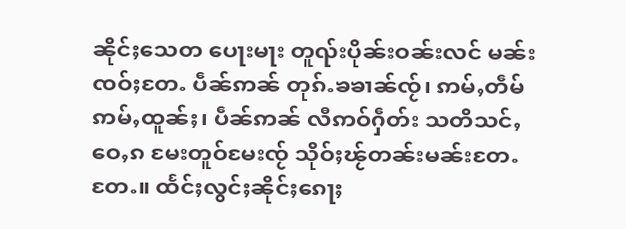ၼိုင်ႈသေတ ပေႃးမႃး တူၺ်းပိုၼ်းဝၼ်းလင် မၼ်းၸဝ်ႈတႄႉ ပဵၼ်ဢၼ် တုၵ်ႉၶၶၢၼ်ၸႂ်၊ ဢမ်ႇတဵမ်ဢမ်ႇထူၼ်ႈ၊ ပဵၼ်ဢၼ် လီဢဝ်ႁဵတ်း သတိသင်ႇဝေႇၵ မႄးတူဝ်မႄးၸႂ် သိုဝ်ႈၽႂ်တၼ်းမၼ်းတႄႉတႄႉ။ ထႅင်ႈလွင်ႈၼိုင်ႈၵေႃႈ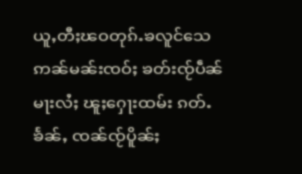ယူႇတီႈၽဝတုၵ်ႉၶလူင်သေ ဢၼ်မၼ်းၸဝ်ႈ ၶတ်းၸႂ်ပဵၼ်မႃးလႆႈ ၽူႈႁေႃးထမ်း ၵတ်ႉၶႅၼ်ႇ ၸၼ်ၸႂ်ပိူၼ်ႈ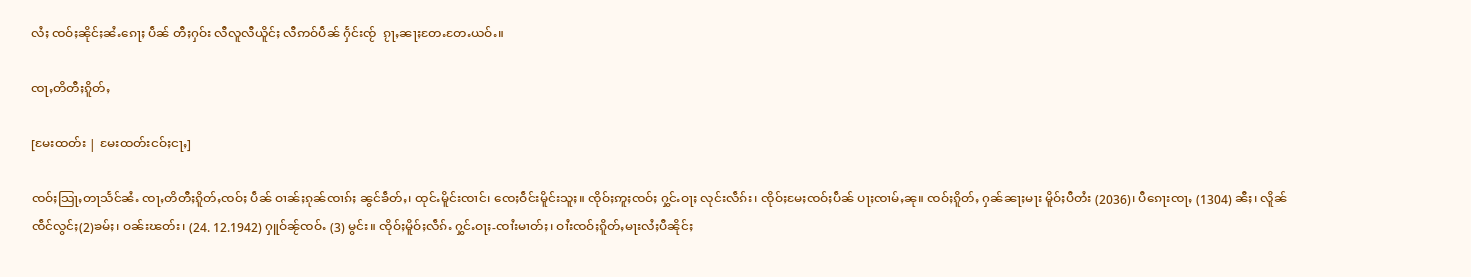လႆႈ ၸဝ်ႈၼိုင်ႈၼႆႉၵေႃႈ ပဵၼ် တီႈႁဝ်း လီလူလီယိူင်ႈ လီဢဝ်ပဵၼ် ႁႅင်းၸႂ်  ၵႂႃႇၼႃႈတႄႉတႄႉယဝ်ႉ။

ၸႃႇတိတီႈၵိူတ်ႇ

[မႄးထတ်း | မႄးထတ်းငဝ်ႈငႃႇ]

ၸဝ်ႈသြႃႇတႃသႅင်ၼႆႉ ၸႃႇတိတီႈၵိူတ်ႇၸဝ်ႈ ပဵၼ် ဝၢၼ်ႈၵုၼ်ၸၢၵ်ႈ ၼွင်ၶဵတ်ႇ၊ ထုင်ႉမိူင်းၸၢင်၊ ၸေႈဝဵင်းမိူင်းသူႈ။ ၸိုဝ်ႈဢူႈၸဝ်ႈ ႁွင်ႉဝႃႈ လုင်းလဵၵ်း၊ ၸိုဝ်ႈမႄႈၸဝ်ႈပဵၼ် ပႃႈၸၢမ်ႇၼု။ ၸဝ်ႈၵိူတ်ႇ ႁၼ်ၼႃႈမႃး မိူဝ်ႈပီတႆး (2036)၊ ပီၵေႃးၸႃႇ (1304) ၼီႈ၊ လိူၼ်ၸဵင်လွင်ႈ(2)ၶမ်ႈ၊ ဝၼ်းၽတ်း၊ (24. 12.1942) ႁူဝ်ၼႂ်ၸဝ်ႉ (3) မွင်း။ ၸိုဝ်ႈမိူဝ်ႈလဵၵ်ႉ ႁွင်ႉဝႃႈ-ၸၢႆးမၢတ်ႈ၊ ဝၢႆးၸဝ်ႈၵိူတ်ႇမႃးလႆႈပီၼိုင်ႈ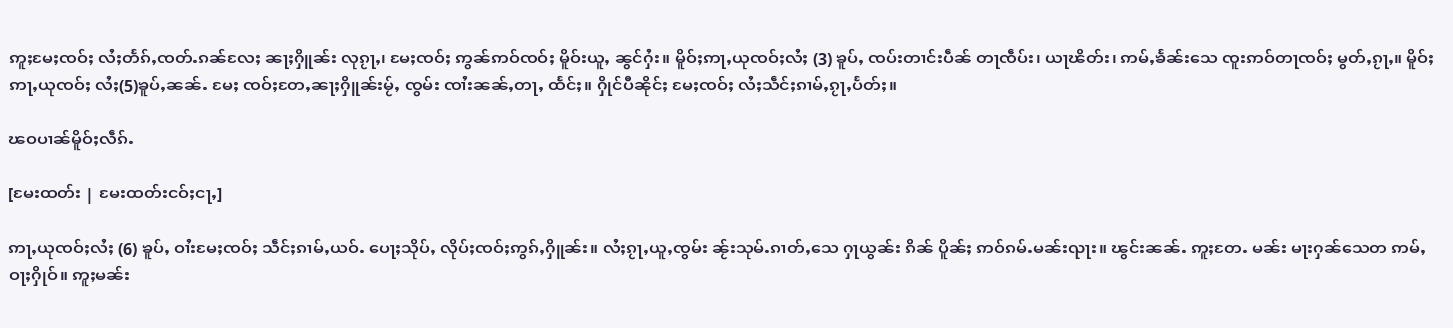ဢူႈမႄႈၸဝ်ႈ လႆႈတႅၵ်ႇၸတ်ႉၵၼ်လႄႈ ၼႃႈႁိူၼ်း လုၵႂႃႇ၊ မႄႈၸဝ်ႈ ဢွၼ်ဢဝ်ၸဝ်ႈ မိူဝ်းယူႇ ၼွင်ႁႆး။ မိူဝ်ႈဢႃႇယုၸဝ်ႈလႆႈ (3) ၶူပ်ႇ ၸပ်းတၢင်းပဵၼ် တႃၸဵပ်း၊ ယႃၽိတ်း၊ ဢမ်ႇၶႅၼ်းသေ ၸူးဢဝ်တႃၸဝ်ႈ မွတ်ႇၵႂႃႇ။ မိူဝ်ႈဢႃႇယုၸဝ်ႈ လႆႈ(5)ၶူပ်ႇၼၼ်ႉ မႄႈ ၸဝ်ႈတႄႇၼႃႈႁိူၼ်းမႂ်ႇ ၸွမ်း ၸၢႆးၼၼ်ႇတႃႇ ထႅင်ႈ။ ႁိုင်ပီၼိုင်ႈ မႄႈၸဝ်ႈ လႆႈသဵင်ႈၵၢမ်ႇၵႂႃႇပႅတ်ႈ။

ၽဝပၢၼ်မိူဝ်ႈလဵၵ်ႉ

[မႄးထတ်း | မႄးထတ်းငဝ်ႈငႃႇ]

ဢႃႇယုၸဝ်ႈလႆႈ (6) ၶူပ်ႇ ဝၢႆးမႄႈၸဝ်ႈ သဵင်ႈၵၢမ်ႇယဝ်ႉ ပေႃႈသိုပ်ႇ လိုပ်ႈၸဝ်ႈဢွၵ်ႇႁိူၼ်း။ လႆႈၵႂႃႇယူႇၸွမ်း ၼႂ်းသုမ်ႉၵၢတ်ႇသေ ႁႃယွၼ်း ၵိၼ် ပိူၼ်ႈ ဢဝ်ၵမ်ႉမၼ်းၺႃး။ ၽွင်းၼၼ်ႉ ဢူႈတႄႉ မၼ်း မႃးႁၼ်သေတ ဢမ်ႇဝႃႈႁိုဝ်။ ဢူႈမၼ်း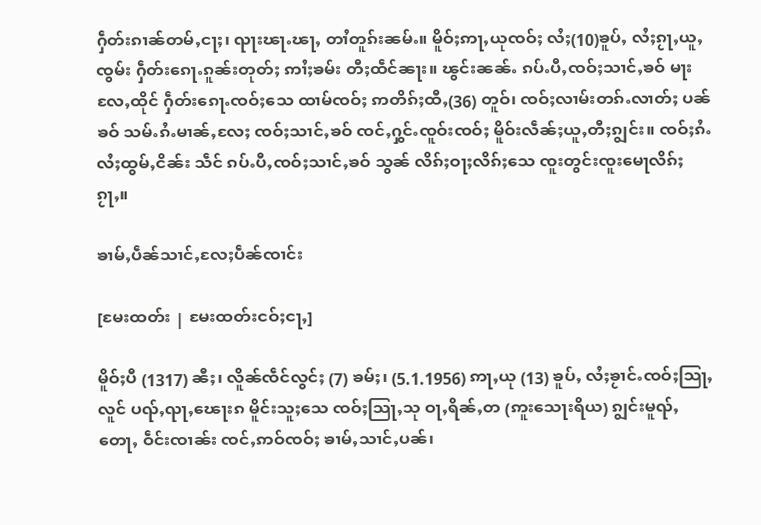ႁဵတ်းၵၢၼ်တမ်ႇငႃႈ၊ ၺႃးၽႃႉၽႃႇ တၢႆတူၵ်းၼမ်ႉ။ မိူဝ်ႈဢႃႇယုၸဝ်ႈ လႆႈ(10)ၶူပ်ႇ လႆႈၵႂႃႇယူႇၸွမ်း ႁဵတ်းၵေႃႉၵူၼ်းတုတ်ႈ ဢၢႆႈၶမ်း တီႈထဵင်ၼႃး။ ၽွင်းၼၼ်ႉ ၵပ်ႉပီႇၸဝ်ႈသၢင်ႇၶဝ် မႃးလႄႇထိုင် ႁဵတ်းၵေႃႉၸဝ်ႈသေ ထၢမ်ၸဝ်ႈ ဢတိၵ်ႈထီႇ(36) တူဝ်၊ ၸဝ်ႈလၢမ်းတၵ်ႉလၢတ်ႈ ပၼ်ၶဝ် သမ်ႉၵႆႉမၢၼ်ႇလႄႈ ၸဝ်ႈသၢင်ႇၶဝ် ၸင်ႇႁွင်ႉၸူဝ်းၸဝ်ႈ မိူဝ်းလဵၼ်ႈယူႇတီႈၵျွင်း။ ၸဝ်ႈၵႆႉ လႆႈထွမ်ႇငိၼ်း သဵင် ၵပ်ႉပီႇၸဝ်ႈသၢင်ႇၶဝ် သွၼ် လိၵ်ႈဝႃႈလိၵ်ႈသေ ၸူးတွင်းၸူးမေႃလိၵ်ႈၵႂႃႇ။

ၶၢမ်ႇပဵၼ်သၢင်ႇလႄႈပဵၼ်ၸၢင်း

[မႄးထတ်း | မႄးထတ်းငဝ်ႈငႃႇ]

မိူဝ်ႈပီ (1317) ၼီႈ၊ လိူၼ်ၸဵင်လွင်ႈ (7) ၶမ်ႈ၊ (5.1.1956) ဢႃႇယု (13) ၶူပ်ႇ လႆႈၶႂၢင်ႉၸဝ်ႈသြႃႇ လူင် ပၺ်ႇၺႃႇၽေႃးၵ မိူင်းသူႈသေ ၸဝ်ႈသြႃႇသု ဝႃႇရိၼ်ႇတ (ဢူးသေႃးရိယ) ၵျွင်းမူၺ်ႇတေႃႇ ဝဵင်းၸၢၼ်း ၸင်ႇဢဝ်ၸဝ်ႈ ၶၢမ်ႇသၢင်ႇပၼ်၊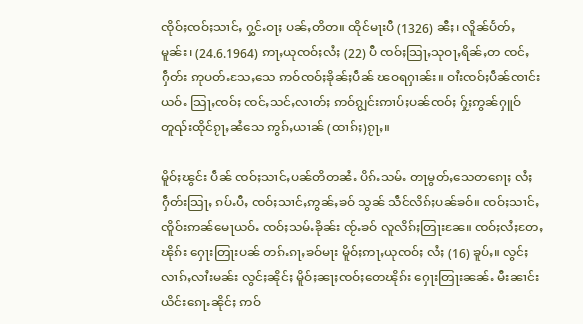ၸိုဝ်ႈၸဝ်ႈသၢင်ႇ ႁွင်ႉဝႃႈ ပၼ်ႇတိတ။ ထိုင်မႃးပီ (1326) ၼီႈ၊ လိူၼ်ပႅတ်ႇမူၼ်း၊ (24.6.1964) ဢႃႇယုၸဝ်ႈလႆႈ (22) ပီ ၸဝ်ႈသြႃႇသုဝႃႇရိၼ်ႇတ ၸင်ႇႁဵတ်း ဢုပတ်ႉသႄႇသေ ဢဝ်ၸဝ်ႈၶိုၼ်ႈပဵၼ် ၽဝရႁၢၼ်း။ ဝၢႆးၸဝ်ႈပဵၼ်ၸၢင်းယဝ်ႉ သြႃႇၸဝ်ႈ ၸင်ႇသင်ႇလၢတ်ႈ ဢဝ်ၵျွင်းဢၢပ်ႈပၼ်ၸဝ်ႈ ႁႂ်ႈဢွၼ်ႁူဝ် တူၺ်းထိုင်ၵႂႃႇၼႆသေ ဢွၵ်ႇယၢၼ် (ထၢၵ်ႈ)ၵႂႃႇ။

မိူဝ်ႈၽွင်း ပဵၼ် ၸဝ်ႈသၢင်ႇပၼ်တိတၼႆႉ ပိၵ်ႉသမ်ႉ တႃမွတ်ႇသေတၵေႃႈ လႆႈႁဵတ်းသြႃႇ ၵပ်ႉပီႇ ၸဝ်ႈသၢင်ႇဢွၼ်ႇၶဝ် သွၼ် သဵင်လိၵ်ႈပၼ်ၶဝ်။ ၸဝ်ႈသၢင်ႇၸိူဝ်းဢၼ်မေႃယဝ်ႉ ၸဝ်ႈသမ်ႉၶိုၼ်း ၸႂ်ႉၶဝ် လူလိၵ်ႈတြႃးၼႄ။ ၸဝ်ႈလႆႈတႄႇၽိုၵ်း ႁေႃးတြႃးပၼ် တၵ်ႉၵႃႇၶဝ်မႃး မိူဝ်ႈဢႃႇယုၸဝ်ႈ လႆႈ (16) ၶူပ်ႇ။ လွင်ႈလၢၵ်ႇလၢႆးမၼ်း လွင်ႈၼိုင်ႈ မိူဝ်ႈၼႃႈၸဝ်ႈတေၽိုၵ်း ႁေႃးတြႃးၼၼ်ႉ မီးၼၢင်းယိင်းၵေႃႉၼိုင်ႈ ဢဝ်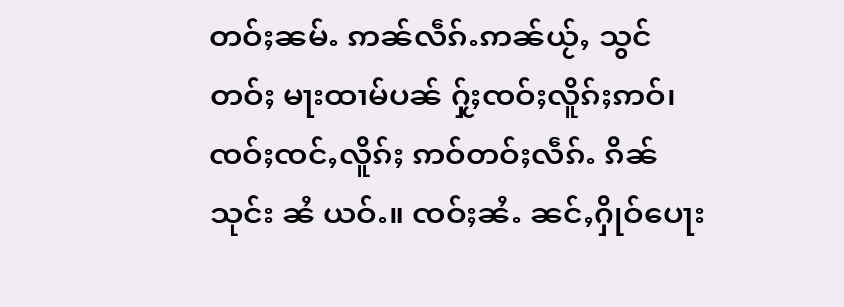တဝ်ႈၼမ်ႉ ဢၼ်လဵၵ်ႉဢၼ်ယႂ်ႇ သွင်တဝ်ႈ မႃးထၢမ်ပၼ် ႁႂ်ႈၸဝ်ႈလိူၵ်ႈဢဝ်၊ ၸဝ်ႈၸင်ႇလိူၵ်ႈ ဢဝ်တဝ်ႈလဵၵ်ႉ ၵိၼ်သုင်း ၼႆ ယဝ်ႉ။ ၸဝ်ႈၼႆႉ ၼင်ႇႁိုဝ်ပေႃး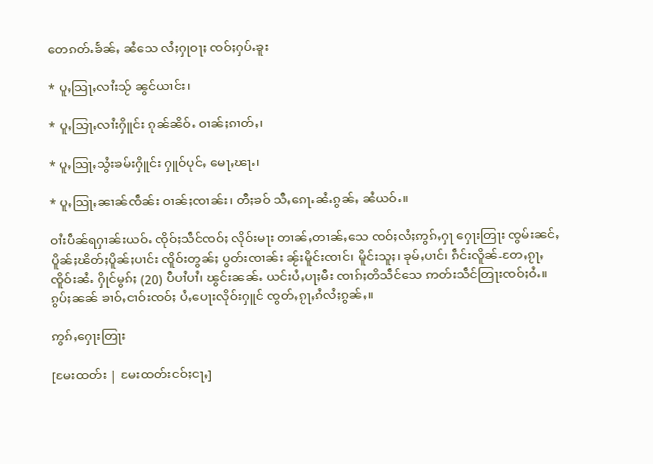တေၵတ်ႉၶႅၼ်ႇ ၼႆသေ လႆႈႁုဝႃႈ ၸဝ်ႈႁပ်ႉၶူး

* ပူႇသြႃႇလၢႆးသႂ် ၼွင်ယၢင်း၊

* ပူႇသြႃႇလၢႆးႁိူင်း ၵုၼ်ၼိဝ်ႉ ဝၢၼ်ႈၵၢတ်ႇ၊

* ပူႇသြႃႇသွႆးၶမ်းႁိူင်း ႁူဝ်ပုင်ႇ မေႃႇၽႃႉ၊

* ပူႇသြႃႇၼၢၼ်ၸဵၼ်း ဝၢၼ်ႈၸၢၼ်း၊ တီႈၶဝ် သီႇၵေႃႉၼႆႉၵွၼ်ႇ ၼႆယဝ်ႉ။

ဝၢႆးပဵၼ်ရႁၢၼ်းယဝ်ႉ ၸိုဝ်ႈသဵင်ၸဝ်ႈ လိုဝ်းမႃး တၢၼ်ႇတၢၼ်ႇသေ ၸဝ်ႈလႆႈဢွၵ်ႇႁႃ ႁေႃးတြႃး ၸွမ်းၼင်ႇ ပိူၼ်ႈၽိတ်ႈပိူၼ်ႈပၢင်း ၸိူဝ်းတွၼ်ႈ ပွတ်းၸၢၼ်း ၼႂ်းမိူင်းၸၢင်၊ မိူင်းသူႈ၊ ၶုမ်ႇပၢင်၊ ၵဵင်းလိူၼ်-တႄႇၵႂႃႇၸိူဝ်းၼႆႉ ႁိုင်မွၵ်ႈ (20) ပီပၢႆပၢႆ၊ ၽွင်းၼၼ်ႉ ယင်းပႆႇပႃႈမီး ၸၢၵ်ႈတိသဵင်သေ ဢတ်းသဵင်တြႃးၸဝ်ႈဝႆႉ။ ၵွပ်ႈၼၼ် ၶၢဝ်ႇငၢဝ်းၸဝ်ႈ ပႆႇပေႃးလိုဝ်းႁူင် ၸွတ်ႇၵႂႃႇၵႆလႆႈၵွၼ်ႇ။

ဢွၵ်ႇႁေႃးတြႃး

[မႄးထတ်း | မႄးထတ်းငဝ်ႈငႃႇ]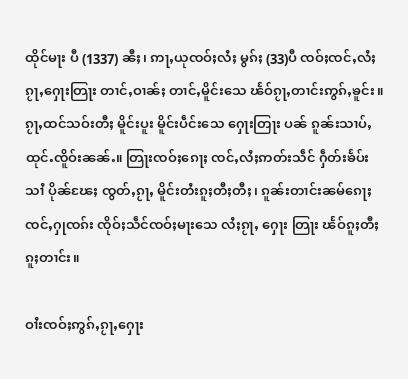ထိုင်မႃး ပီ (1337) ၼီႈ၊ ဢႃႇယုၸဝ်ႈလႆႈ မွၵ်ႈ (33)ပီ ၸဝ်ႈၸင်ႇလႆႈၵႂႃႇႁေႃးတြႃး တၢင်ႇဝၢၼ်ႈ တၢင်ႇမိူင်းသေ ၽႅဝ်ၵႂႃႇတၢင်းဢွၵ်ႇၶူင်း။ ၵႂႃႇထင်သဝ်းတီႈ မိူင်းပူး မိူင်းပဵင်းသေ ႁေႃးတြႃး ပၼ် ၵူၼ်းသၢပ်ႇထုင်ႉၸိူဝ်းၼၼ်ႉ။ တြႃးၸဝ်ႈၵေႃႈ ၸင်ႇလႆႈဢတ်းသဵင် ႁဵတ်းၶႅပ်းသၢႆ ပိုၼ်ၽႄႈ ၸွတ်ႇၵႂႃႇ မိူင်းတႆးၵူႈတီႈတီႈ၊ ၵူၼ်းတၢင်းၼမ်ၵေႃႈ ၸင်ႇႁုၸၵ်း ၸိုဝ်ႈသဵင်ၸဝ်ႈမႃးသေ လႆႈၵႂႃႇ ႁေႃး တြႃး ၽႅဝ်ၵူႈတီႈၵူႈတၢင်း။

ဝၢႆးၸဝ်ႈဢွၵ်ႇၵႂႃႇႁေႃး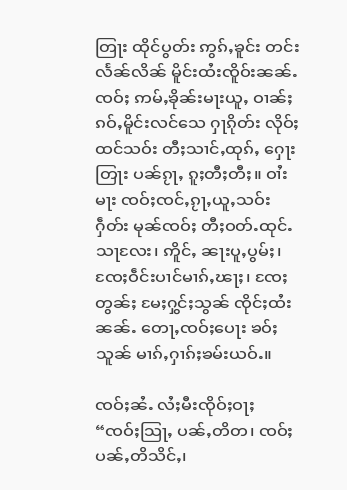တြႃး ထိုင်ပွတ်း ဢွၵ်ႇၶူင်း တင်းလႅၼ်လိၼ် မိူင်းထႆးၸိူဝ်းၼၼ်ႉ ၸဝ်ႈ ဢမ်ႇၶိုၼ်းမႃးယူႇ ဝၢၼ်ႈၵဝ်ႇမိူင်းလင်သေ ႁႃၵိုတ်း လိုဝ်ႈထင်သဝ်း တီႈသၢင်ႇထုၵ်ႇ ႁေႃးတြႃး ပၼ်ၵႂႃႇ ၵူႈတီႈတီႈ။ ဝၢႆးမႃး ၸဝ်ႈၸင်ႇၵႂႃႇယူႇသဝ်း ႁဵတ်း မုၼ်ၸဝ်ႈ တီႈဝတ်ႉထုင်ႉသႃလႄး၊ ဢိူင်ႇ ၼႃးပူႇပွမ်ႈ၊ ၸႄႈဝဵင်းပၢင်မၢၵ်ႇၽႃႈ၊ ၸႄႈတွၼ်ႈ မႄႈႁွင်ႈသွၼ် ၸိုင်ႈထႆးၼၼ်ႉ တေႃႇၸဝ်ႈပေႃး ၶဝ်ႈသူၼ် မၢၵ်ႇႁၢၵ်ႈၶမ်းယဝ်ႉ။

ၸဝ်ႈၼႆႉ လႆႈမီးၸိုဝ်ႈဝႃႈ “ၸဝ်ႈသြႃႇ ပၼ်ႇတိတ၊ ၸဝ်ႈပၼ်ႇတိသိင်ႇ၊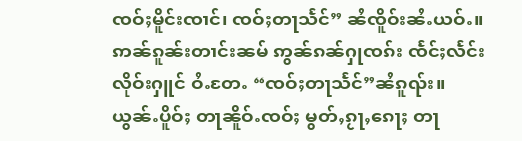ၸဝ်ႈမိူင်းၸၢင်၊ ၸဝ်ႈတႃသႅင်” ၼႆၸိူဝ်းၼႆႉယဝ်ႉ။ ဢၼ်ၵူၼ်းတၢင်းၼမ် ဢွၼ်ၵၼ်ႁုၸၵ်း ၸႅင်ႈလႅင်း လိုဝ်းႁူင် ဝႆႉတႄႉ “ၸဝ်ႈတႃသႅင်”ၼႆၵူၺ်း။ ယွၼ်ႉပိူဝ်ႈ တႃၼိူဝ်ႉၸဝ်ႈ မွတ်ႇၵႂႃႇၵေႃႈ တႃ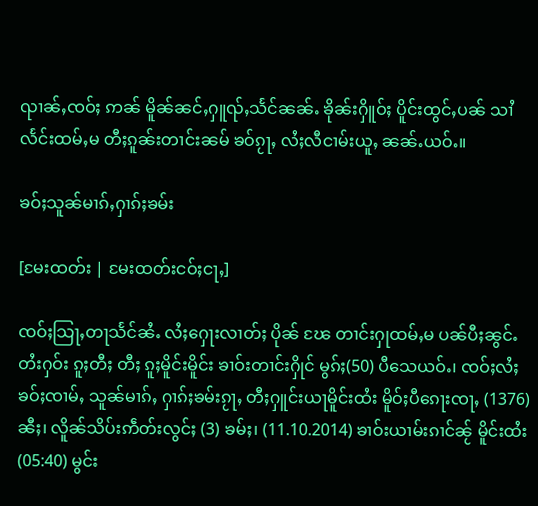ၺၢၼ်ႇၸဝ်ႈ ဢၼ် မိူၼ်ၼင်ႇႁူၺ်ႇသႅင်ၼၼ်ႉ ၶိုၼ်းႁိူဝ်ႈ ပိူင်းထွင်ႇပၼ် သၢႆလႅင်းထမ်ႇမ တီႈၵူၼ်းတၢင်းၼမ် ၶဝ်ၵႂႃႇ လႆႈလီငၢမ်းယူႇ ၼၼ်ႉယဝ်ႉ။

ၶဝ်ႈသူၼ်မၢၵ်ႇႁၢၵ်ႈၶမ်း

[မႄးထတ်း | မႄးထတ်းငဝ်ႈငႃႇ]

ၸဝ်ႈသြႃႇတႃသႅင်ၼႆႉ လႆႈႁေႃးလၢတ်ႈ ပိုၼ် ၽႄ တၢင်းႁုထမ်ႇမ ပၼ်ပီႈၼွင်ႉတႆးႁဝ်း ၵူႈတီႈ တီႈ ၵူႈမိူင်းမိူင်း ၶၢဝ်းတၢင်းႁိုင် မွၵ်ႈ(50) ပီသေယဝ်ႉ၊ ၸဝ်ႈလႆႈၶဝ်ႈၸၢမ်ႇ သူၼ်မၢၵ်ႇ ႁၢၵ်ႈၶမ်းၵႂႃႇ တီႈႁူင်းယႃမိူင်းထႆး မိူဝ်ႈပီၵေႃးၸႃႇ (1376) ၼီႈ၊ လိူၼ်သိပ်းဢဵတ်းလွင်ႈ (3) ၶမ်ႈ၊ (11.10.2014) ၶၢဝ်းယၢမ်းၵၢင်ၼႂ် မိူင်းထႆး (05:40) မွင်း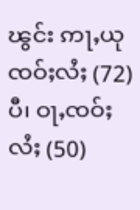ၽွင်း ဢႃႇယုၸဝ်ႈလႆႈ (72) ပီ၊ ဝႃႇၸဝ်ႈလႆႈ (50)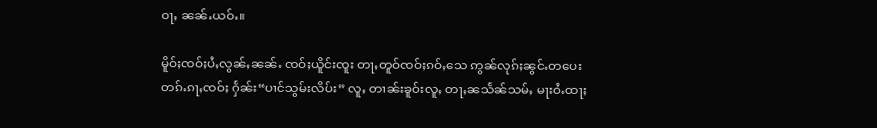ဝႃႇ ၼၼ်ႉယဝ်ႉ။

မိူဝ်ႈၸဝ်ႈပႆႇလွၼ်ႇၼၼ်ႉ ၸဝ်ႈယိူင်းၸူး တႃႇတူဝ်ၸဝ်ႈၵဝ်ႇသေ ဢွၼ်လုၵ်ႈၼွင်ႉတပေး တၵ်ႉၵႃႇၸဝ်ႈ ႁႅၼ်း“ပၢင်သွမ်းလိပ်း” လူႇ တၢၼ်းၶူဝ်းလူႇ တႃႇၼသႅၼ်သမ်ႇ မႃးဝႆႉထႃႈ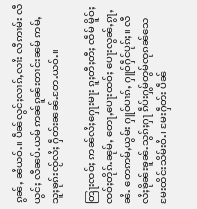ၵွၼ်ႇ ၼႆယဝ်ႉ။ ပဵၼ်လွင်ႈလၢၵ်ႇလၢႆး လီဢၢမ်း လီယွင်ႈ လီၼပ်ႉယမ် ဢၼ်ၵူၼ်းတၢင်းၼမ် ဢမ်ႇသူႈၶုၵ်းၸႂ်လႆႈ ႁဵတ်းၼၼ်ႉတႄႉယဝ်ႉ။

တြႃးၸဝ်ႈ ဢၼ်လႆႈႁေႃးမႃး ၵူႈတီႈတီႈ ၸဵမ် မိူဝ်ႈၸဝ်ႈတိုၵ်ႉၼုမ်ႇ တေႃႇပေႃးထဝ်ႈ ပေႃးလွၼ်ႇၵွႃႇၼႆႉ တေဢမ်ႇယွမ်း ႁူဝ်ပၢၵ်ႇ ႁူဝ်ႁဵင်ပုၵ်ႈ။ လီလႆႈၶိုၼ်းၶူၼ်ႉသွၵ်ႈႁႃ ၵဵပ်းႁွမ်တွမ်ၸုၵၼ်သေ မႄးထိင်းသိမ်းဝႆႉ၊ မႄးႁဵတ်း ပဵၼ်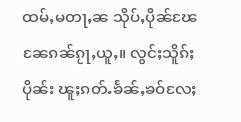ထမ်ႇမတႃႇၼ သိုပ်ႇပိုၼ်ၽႄ ၼႄၵၼ်ၵႂႃႇယူႇ။ လွင်ႈသိူၵ်ႈပိုၼ်း ၽူႈၵတ်ႉၶႅၼ်ႇၶဝ်လႄႈ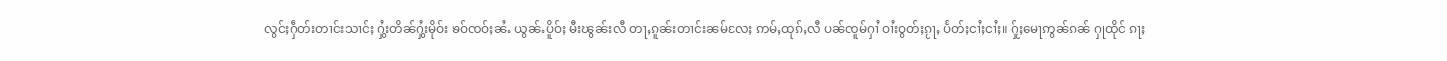လွင်ႈႁဵတ်းတၢင်းသၢင်ႈ ႁွႆးတိၼ်ႁွႆးမိုဝ်း ၶဝ်ၸဝ်ႈၼႆႉ ယွၼ်ႉပိူဝ်ႈ မီးၽွၼ်းလီ တႃႇၵူၼ်းတၢင်းၼမ်လႄႈ ဢမ်ႇထုၵ်ႇလီ ပၼ်ၸူမ်ႁၢႆ ဝၢႆးဝွတ်ႈၵႂႃႇ ပႅတ်ႈငၢႆႈငၢႆႈ။ ႁႂ်ႈမေႃဢွၼ်ၵၼ် ႁုထိုင် ၵႃႈ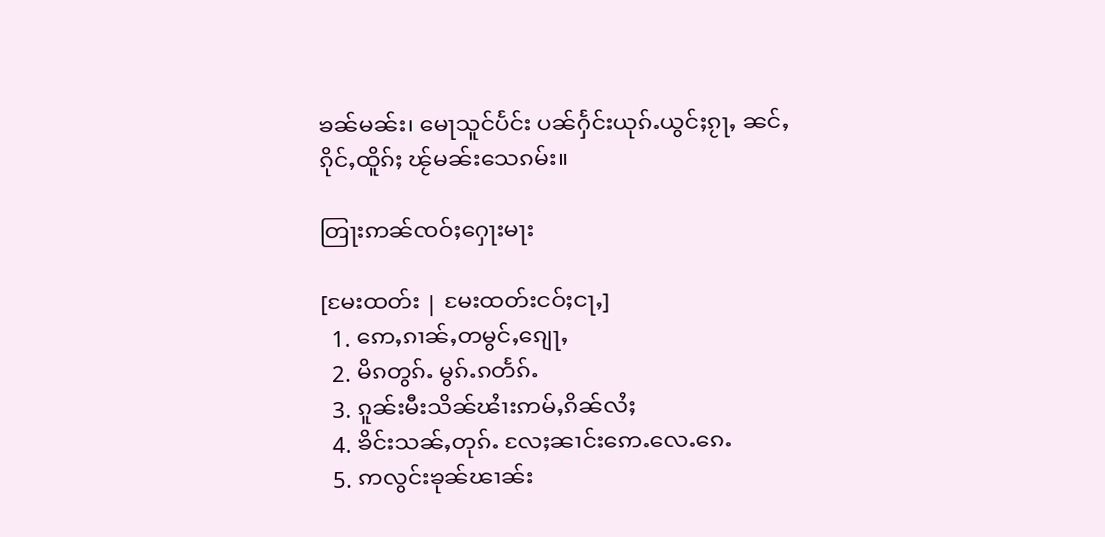ၶၼ်မၼ်း၊ မေႃသူင်ပႅင်း ပၼ်ႁႅင်းယုၵ်ႉယွင်ႈၵႂႃႇ ၼင်ႇၵိုင်ႇထိူၵ်ႈ ၽႂ်မၼ်းသေၵမ်း။

တြႃးဢၼ်ၸဝ်ႈႁေႃးမႃး

[မႄးထတ်း | မႄးထတ်းငဝ်ႈငႃႇ]
  1. ဢေႇၵၢၼ်ႇတမွင်ႇၵျေႃႇ
  2. မိၵတွၵ်ႉ မွၵ်ႉၵတႅၵ်ႉ
  3. ၵူၼ်းမီးသိၼ်ၽႆၢးဢမ်ႇၵိၼ်လႆႈ
  4. ၶိင်းသၼ်ႇတုၵ်ႉ လႄႈၼၢင်းဢေႉလေႉၵေႉ
  5. ဢလွင်းၶုၼ်ၽၢၼ်း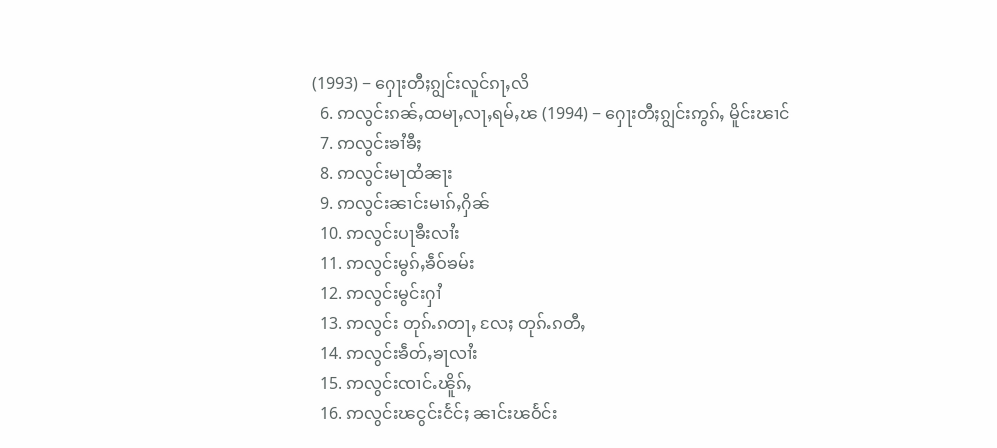(1993) − ႁေႃးတီႈၵျွင်းလူင်ၵႃႇလိ
  6. ဢလွင်းၵၼ်ႇထမႃႇလႃႇရမ်ႇၽ (1994) − ႁေႃးတီႈၵျွင်းဢွၵ်ႇ မိူင်းၽၢင်
  7. ဢလွင်းၶၢႆၶီႈ
  8. ဢလွင်းမႃထႆၼႃး
  9. ဢလွင်းၼၢင်းမၢၵ်ႇႁိၼ်
  10. ဢလွင်းပႃၶီးလၢႆး
  11. ဢလွင်းမွၵ်ႇၶဵဝ်ၶမ်း
  12. ဢလွင်းမွင်းႁၢႆ
  13. ဢလွင်း တုၵ်ႉၵတႃႇ လႄႈ တုၵ်ႉၵတီႇ
  14. ဢလွင်းၶဵတ်ႇၶႃလၢႆး
  15. ဢလွင်းၸၢင်ႉၽိူၵ်ႇ
  16. ဢလွင်းၽငွင်းငႅင်ႈ ၼၢင်းၽဝႅင်း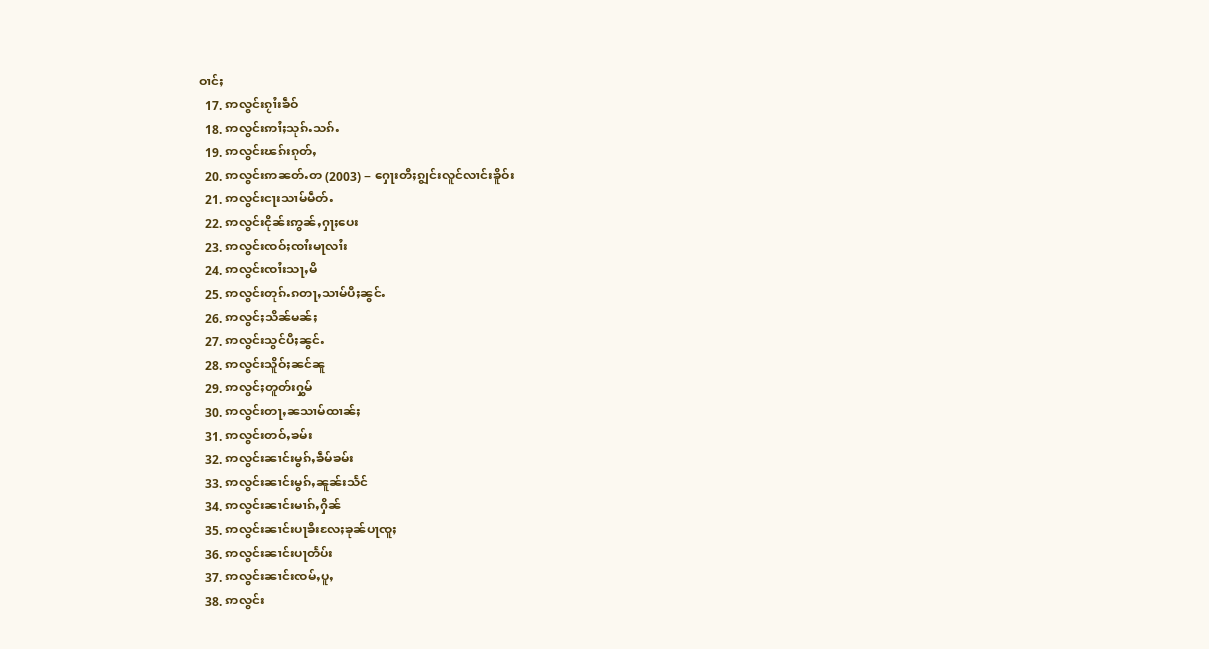ဝၢင်ႈ
  17. ဢလွင်းၵႂၢႆးၶဵဝ်
  18. ဢလွင်းဢၢႆႈသုၵ်ႉသၵ်ႉ
  19. ဢလွင်းၽၵ်းၵုတ်ႇ
  20. ဢလွင်းဢၼတ်ႉတ (2003) − ႁေႃးတီႈၵျွင်းလူင်လၢင်းၶိူဝ်း
  21. ဢလွင်းငႃးသၢမ်မဵတ်ႉ
  22. ဢလွင်းငိုၼ်းဢွၼ်ႇႁႃႈပေး
  23. ဢလွင်းၸဝ်ႈၸၢႆးမႃလၢႆး
  24. ဢလွင်းၸၢႆးသႃႇမိ
  25. ဢလွင်းတုၵ်ႉၵတႃႇသၢမ်ပီႈၼွင်ႉ
  26. ဢလွင်ႈသိၼ်မၼ်ႈ
  27. ဢလွင်းသွင်ပီႈၼွင်ႉ
  28. ဢလွင်းသိူဝ်ႈၼင်ၼူ
  29. ဢလွင်ႈတူတ်းႁွမ်
  30. ဢလွင်းတႃႇၼသၢမ်ထၢၼ်ႈ
  31. ဢလွင်းတဝ်ႇၶမ်း
  32. ဢလွင်းၼၢင်းမွၵ်ႇၶဵမ်ၶမ်း
  33. ဢလွင်းၼၢင်းမွၵ်ႇၼူၼ်းသႅင်
  34. ဢလွင်းၼၢင်းမၢၵ်ႇႁိၼ်
  35. ဢလွင်းၼၢင်းပႃၶီးလႄႈၶုၼ်ပႃၸူႈ
  36. ဢလွင်းၼၢင်းပႃတႅပ်း
  37. ဢလွင်းၼၢင်းၸမ်ႇပူႇ
  38. ဢလွင်း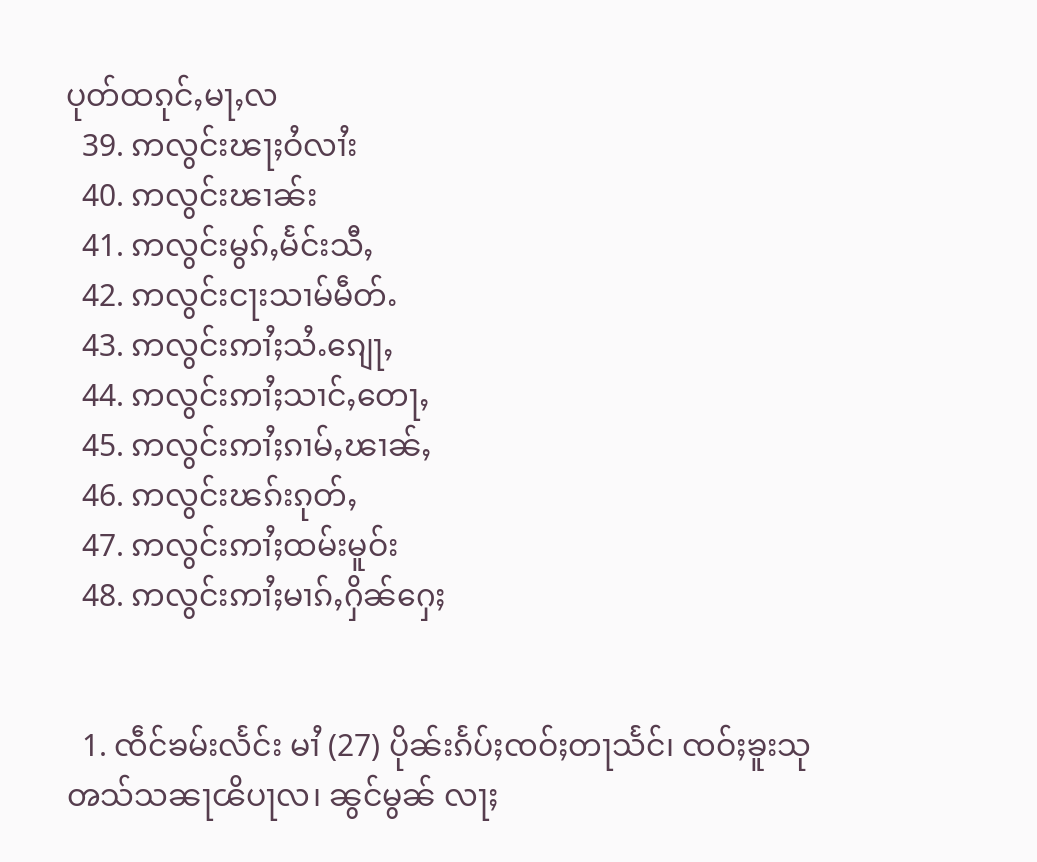ပုတ်ထၵုင်ႇမႃႇလ
  39. ဢလွင်းၽႃႈဝႆလၢႆး
  40. ဢလွင်းၽၢၼ်း
  41. ဢလွင်းမွၵ်ႇမႅင်းသီႇ
  42. ဢလွင်းငႃးသၢမ်မဵတ်ႉ
  43. ဢလွင်းဢၢႆႈသႆႉၵျေႃႇ
  44. ဢလွင်းဢၢႆႈသၢင်ႇတေႃႇ
  45. ဢလွင်းဢၢႆႈၵၢမ်ႇၽၢၼ်ႇ
  46. ဢလွင်းၽၵ်းၵုတ်ႇ
  47. ဢလွင်းဢၢႆႈထမ်းမူဝ်း
  48. ဢလွင်းဢၢႆႈမၢၵ်ႇႁိၼ်ႁေႈ


  1. ၸဵင်ၶမ်းလႅင်း မၢႆ (27) ပိုၼ်းၵႅပ်ႈၸဝ်ႈတႃသႅင်၊ ၸဝ်ႈၶူးသုၻသ်သၼႃꧤိပႃလ၊ ၼွင်မွၼ် လႃႈ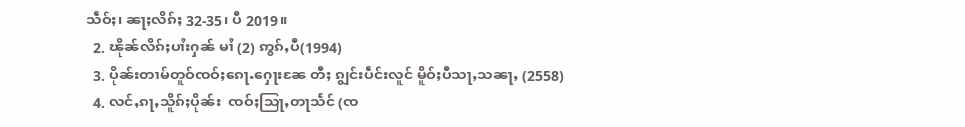သဵဝ်ႈ၊ ၼႃႈလိၵ်ႈ 32-35၊ ပီ 2019။
  2. ၽိုၼ်လိၵ်ႈပၢႆးႁၼ် မၢႆ (2) ဢွၵ်ႇပီ(1994)
  3. ပိုၼ်းတၢမ်တူဝ်ၸဝ်ႈၵေႃႉႁေႃးၼႄ တီႈ ၵျွင်းပဵင်းလူင် မိူဝ်ႈပီသႃႇသၼႃႇ (2558)
  4. လင်ႇၵႃႇသိူၵ်ႈပိုၼ်း  ၸဝ်ႈသြႃႇတႃသႅင် (ၸ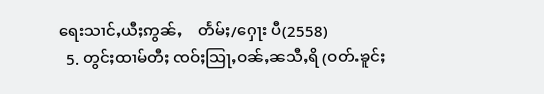ရေးသၢင်ႇယီႈဢွၼ်ႇ    တႅမ်ႈ/ႁေႃး ပီ(2558)
  5. တွင်ႈထၢမ်တီႈ ၸဝ်ႈသြႃႇဝၼ်ႇၼသီႇရိ (ဝတ်ႉၶူင်ႈ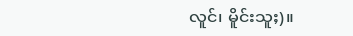လူင်၊ မိူင်းသူႈ)။